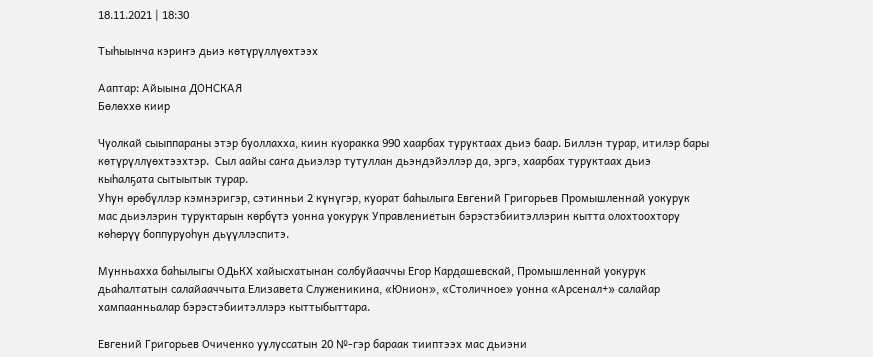18.11.2021 | 18:30

Тыһыынча кэриҥэ дьиэ көтүрүллүөхтээх

Ааптар: Айыына ДОНСКАЯ
Бөлөххө киир

Чуолкай сыыппараны этэр буоллахха, киин куоракка 990 хаарбах туруктаах дьиэ баар. Биллэн турар, итилэр бары көтүрүллүөхтээхтэр.  Сыл аайы саҥа дьиэлэр тутуллан дьэндэйэллэр да, эргэ, хаарбах туруктаах дьиэ кыһалҕата сытыытык турар.
Уһун өрөбүллэр кэмнэригэр, сэтинньи 2 күнүгэр, куорат баһылыга Евгений Григорьев Промышленнай уокурук мас дьиэлэрин туруктарын көрбүтэ уонна уокурук Управлениетын бэрэстэбиитэллэрин кытта олохтоохтору көһөрүү боппуруоһун дьүүллэспитэ.

Мунньахха баһылыгы ОДьКХ хайысхатынан солбуйааччы Егор Кардашевскай, Промышленнай уокурук дьаһалтатын салайааччыта Елизавета Служеникина, «Юнион», «Столичное» уонна «Арсенал+» салайар хампаанньалар бэрэстэбиитэллэрэ кыттыбыттара.

Евгений Григорьев Очиченко уулуссатын 20 №-гэр бараак тииптээх мас дьиэни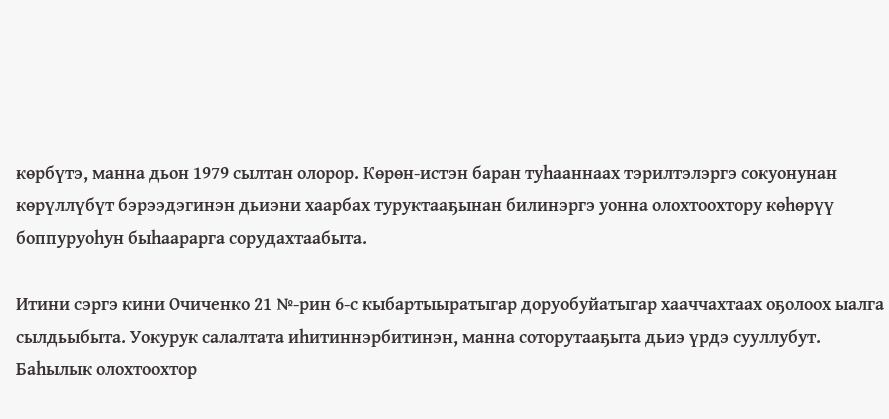көрбүтэ, манна дьон 1979 сылтан олорор. Көрөн-истэн баран туһааннаах тэрилтэлэргэ сокуонунан көрүллүбүт бэрээдэгинэн дьиэни хаарбах туруктааҕынан билинэргэ уонна олохтоохтору көһөрүү боппуруоһун быһаарарга сорудахтаабыта.

Итини сэргэ кини Очиченко 21 №-рин 6-с кыбартыыратыгар доруобуйатыгар хааччахтаах оҕолоох ыалга сылдьыбыта. Уокурук салалтата иһитиннэрбитинэн, манна соторутааҕыта дьиэ үрдэ сууллубут. Баһылык олохтоохтор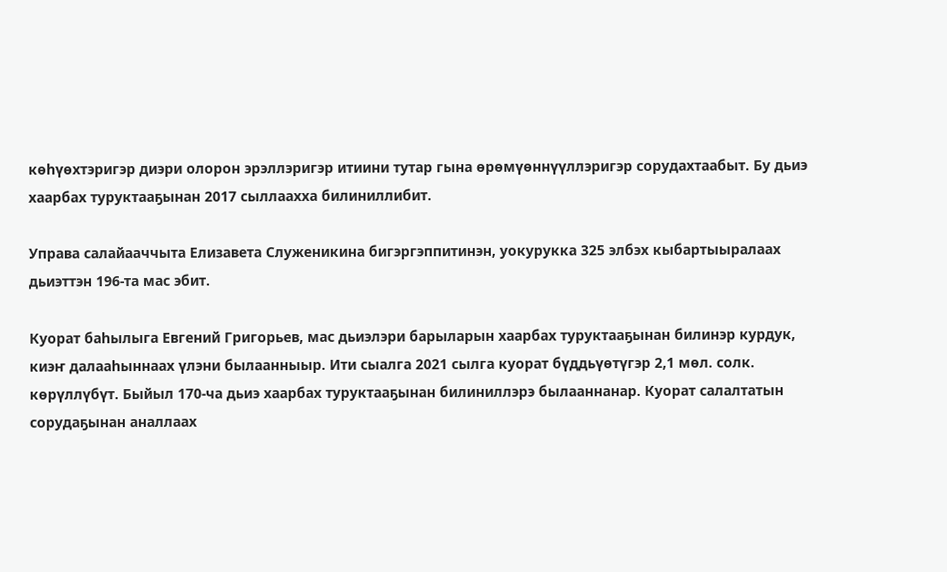көһүөхтэригэр диэри олорон эрэллэригэр итиини тутар гына өрөмүөннүүллэригэр сорудахтаабыт. Бу дьиэ хаарбах туруктааҕынан 2017 сыллаахха билиниллибит.

Управа салайааччыта Елизавета Служеникина бигэргэппитинэн, уокурукка 325 элбэх кыбартыыралаах дьиэттэн 196-та мас эбит.

Куорат баһылыга Евгений Григорьев, мас дьиэлэри барыларын хаарбах туруктааҕынан билинэр курдук, киэҥ далааһыннаах үлэни былаанныыр. Ити сыалга 2021 сылга куорат бүддьүөтүгэр 2,1 мөл. солк. көрүллүбүт. Быйыл 170-ча дьиэ хаарбах туруктааҕынан билиниллэрэ былааннанар. Куорат салалтатын сорудаҕынан аналлаах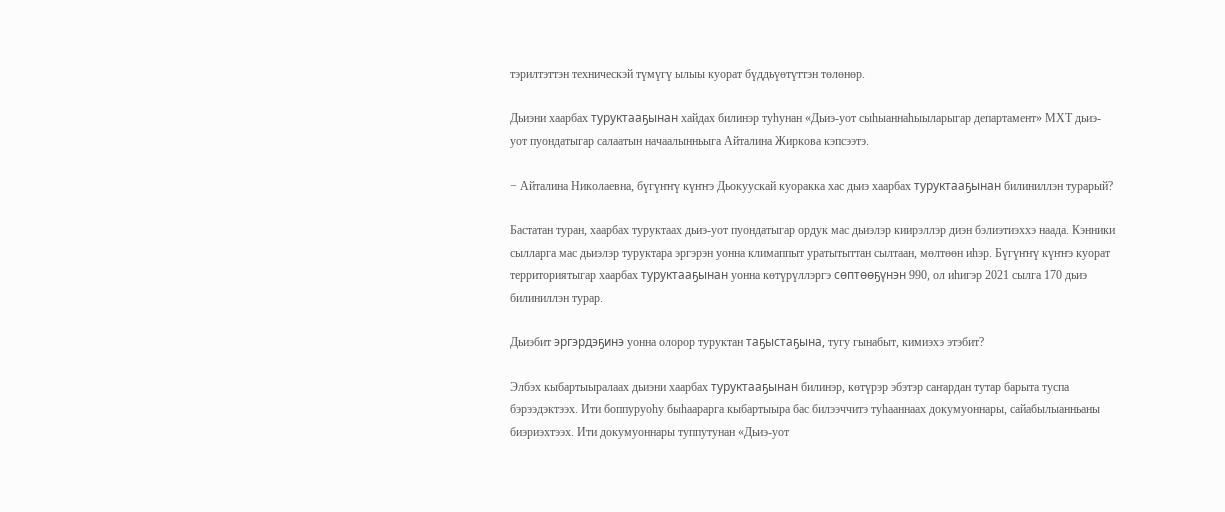тэрилтэттэн техническэй түмүгү ылыы куорат бүддьүөтүттэн төлөнөр.

Дьиэни хаарбах туруктааҕынан хайдах билинэр туһунан «Дьиэ-уот сыһыаннаһыыларыгар департамент» МХТ дьиэ-уот пуондатыгар салаатын начаалынньыга Айталина Жиркова кэпсээтэ.

− Айталина Николаевна, бүгүҥҥү күҥҥэ Дьокуускай куоракка хас дьиэ хаарбах туруктааҕынан билиниллэн турарый?

Бастатан туран, хаарбах туруктаах дьиэ-уот пуондатыгар ордук мас дьиэлэр киирэллэр диэн бэлиэтиэххэ наада. Кэнники сылларга мас дьиэлэр туруктара эргэрэн уонна климаппыт уратытыттан сылтаан, мөлтөөн иһэр. Бүгүҥҥү күҥҥэ куорат территориятыгар хаарбах туруктааҕынан уонна көтүрүллэргэ сөптөөҕүнэн 990, ол иһигэр 2021 сылга 170 дьиэ билиниллэн турар.

Дьиэбит эргэрдэҕинэ уонна олорор туруктан таҕыстаҕына, тугу гынабыт, кимиэхэ этэбит?

Элбэх кыбартыыралаах дьиэни хаарбах туруктааҕынан билинэр, көтүрэр эбэтэр саҥардан тутар барыта туспа бэрээдэктээх. Ити боппуруоһу быһаарарга кыбартыыра бас билээччитэ туһааннаах докумуоннары, сайабылыанньаны биэриэхтээх. Ити докумуоннары туппутунан «Дьиэ-уот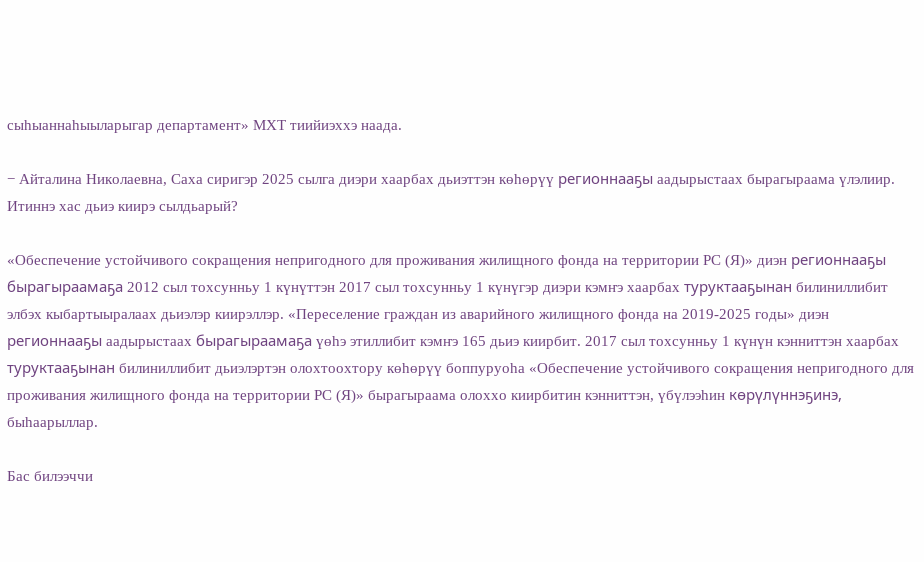сыһыаннаһыыларыгар департамент» МХТ тиийиэххэ наада.

− Айталина Николаевна, Саха сиригэр 2025 сылга диэри хаарбах дьиэттэн көһөрүү регионнааҕы аадырыстаах бырагыраама үлэлиир. Итиннэ хас дьиэ киирэ сылдьарый?

«Обеспечение устойчивого сокращения непригодного для проживания жилищного фонда на территории РС (Я)» диэн регионнааҕы бырагыраамаҕа 2012 сыл тохсунньу 1 күнүттэн 2017 сыл тохсунньу 1 күнүгэр диэри кэмҥэ хаарбах туруктааҕынан билиниллибит элбэх кыбартыыралаах дьиэлэр киирэллэр. «Переселение граждан из аварийного жилищного фонда на 2019-2025 годы» диэн регионнааҕы аадырыстаах бырагыраамаҕа үөһэ этиллибит кэмҥэ 165 дьиэ киирбит. 2017 сыл тохсунньу 1 күнүн кэнниттэн хаарбах туруктааҕынан билиниллибит дьиэлэртэн олохтоохтору көһөрүү боппуруоһа «Обеспечение устойчивого сокращения непригодного для проживания жилищного фонда на территории РС (Я)» бырагыраама олоххо киирбитин кэнниттэн, үбүлээһин көрүлүннэҕинэ, быһаарыллар.

Бас билээччи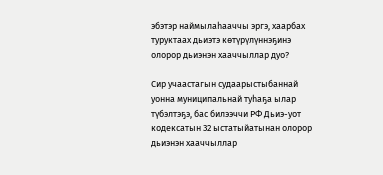эбэтэр наймылаһааччы эргэ, хаарбах туруктаах дьиэтэ көтүрүлүннэҕинэ олорор дьиэнэн хааччыллар дуо?

Сир учаастагын судаарыстыбаннай уонна муниципальнай туһаҕа ылар түбэлтэҕэ, бас билээччи РФ Дьиэ-уот кодексатын 32 ыстатыйатынан олорор дьиэнэн хааччыллар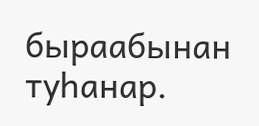быраабынан туһанар.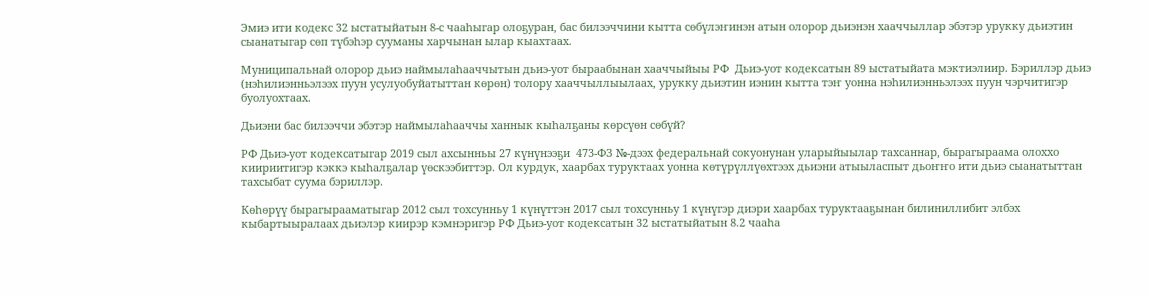Эмиэ ити кодекс 32 ыстатыйатын 8-с чааһыгар олоҕуран, бас билээччини кытта сөбүлэҥинэн атын олорор дьиэнэн хааччыллар эбэтэр урукку дьиэтин сыанатыгар сөп түбэһэр сууманы харчынан ылар кыахтаах.

Муниципальнай олорор дьиэ наймылаһааччытын дьиэ-уот быраабынан хааччыйыы РФ  Дьиэ-уот кодексатын 89 ыстатыйата мэктиэлиир. Бэриллэр дьиэ (нэһилиэнньэлээх пуун усулуобуйатыттан көрөн) толору хааччыллыылаах, урукку дьиэтин иэнин кытта тэҥ уонна нэһилиэнньэлээх пуун чэрчитигэр буолуохтаах.

Дьиэни бас билээччи эбэтэр наймылаһааччы ханнык кыһалҕаны көрсүөн сөбүй?

РФ Дьиэ-уот кодексатыгар 2019 сыл ахсынньы 27 күнүнээҕи  473-ФЗ №-дээх федеральнай сокуонунан уларыйыылар тахсаннар, бырагыраама олоххо киириитигэр кэккэ кыһалҕалар үөскээбиттэр. Ол курдук, хаарбах туруктаах уонна көтүрүллүөхтээх дьиэни атыыласпыт дьоҥҥо ити дьиэ сыанатыттан тахсыбат суума бэриллэр.

Көһөрүү бырагырааматыгар 2012 сыл тохсунньу 1 күнүттэн 2017 сыл тохсунньу 1 күнүгэр диэри хаарбах туруктааҕынан билиниллибит элбэх кыбартыыралаах дьиэлэр киирэр кэмнэригэр РФ Дьиэ-уот кодексатын 32 ыстатыйатын 8.2 чааһа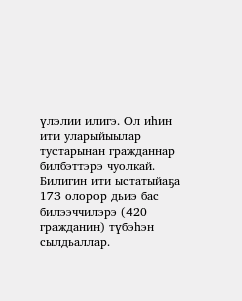үлэлии илигэ. Ол иһин ити уларыйыылар тустарынан гражданнар билбэттэрэ чуолкай. Билигин ити ыстатыйаҕа 173 олорор дьиэ бас билээччилэрэ (420 гражданин) түбэһэн сылдьаллар.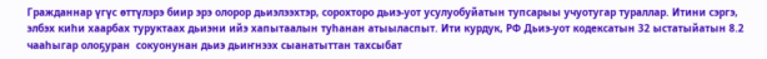Гражданнар үгүс өттүлэрэ биир эрэ олорор дьиэлээхтэр, сорохторо дьиэ-уот усулуобуйатын тупсарыы учуотугар тураллар. Итини сэргэ, элбэх киһи хаарбах туруктаах дьиэни ийэ хапытаалын туһанан атыыласпыт. Ити курдук, РФ Дьиэ-уот кодексатын 32 ыстатыйатын 8.2 чааһыгар олоҕуран  сокуонунан дьиэ дьиҥнээх сыанатыттан тахсыбат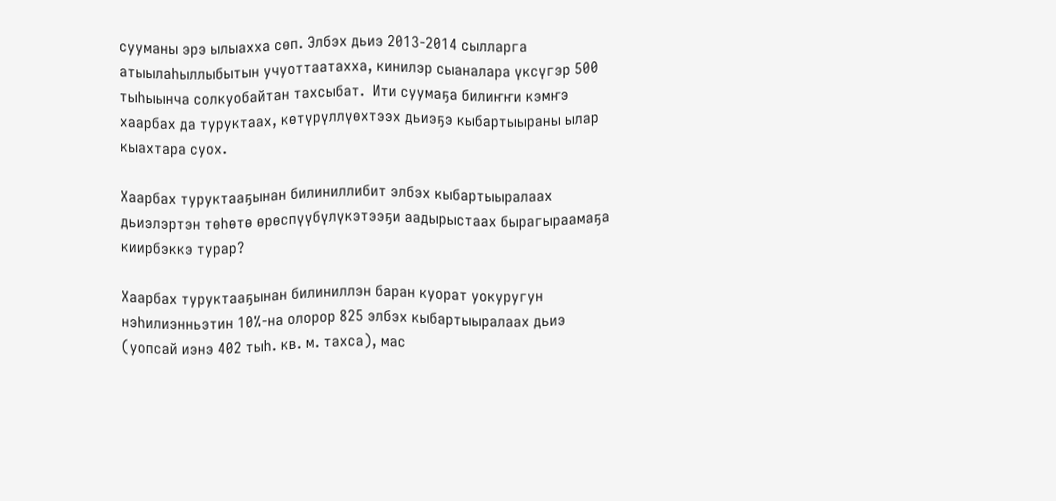сууманы эрэ ылыахха сөп. Элбэх дьиэ 2013-2014 сылларга атыылаһыллыбытын учуоттаатахха, кинилэр сыаналара үксүгэр 500 тыһыынча солкуобайтан тахсыбат.  Ити суумаҕа билиҥҥи кэмҥэ хаарбах да туруктаах, көтүрүллүөхтээх дьиэҕэ кыбартыыраны ылар кыахтара суох.

Хаарбах туруктааҕынан билиниллибит элбэх кыбартыыралаах дьиэлэртэн төһөтө өрөспүүбүлүкэтээҕи аадырыстаах бырагыраамаҕа киирбэккэ турар?

Хаарбах туруктааҕынан билиниллэн баран куорат уокуругун нэһилиэнньэтин 10%-на олорор 825 элбэх кыбартыыралаах дьиэ (уопсай иэнэ 402 тыһ. кв. м. тахса), мас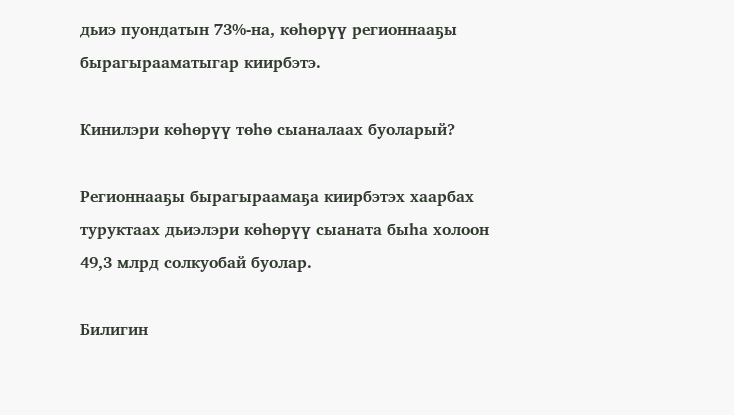дьиэ пуондатын 73%-на, көһөрүү регионнааҕы бырагырааматыгар киирбэтэ.

Кинилэри көһөрүү төһө сыаналаах буоларый?

Регионнааҕы бырагыраамаҕа киирбэтэх хаарбах туруктаах дьиэлэри көһөрүү сыаната быһа холоон 49,3 млрд солкуобай буолар.

Билигин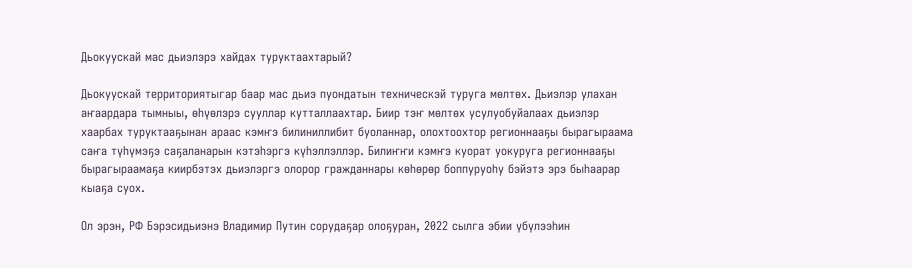Дьокуускай мас дьиэлэрэ хайдах туруктаахтарый?

Дьокуускай территориятыгар баар мас дьиэ пуондатын техническэй туруга мөлтөх. Дьиэлэр улахан аҥаардара тымныы, өһүөлэрэ сууллар кутталлаахтар. Биир тэҥ мөлтөх усулуобуйалаах дьиэлэр хаарбах туруктааҕынан араас кэмҥэ билиниллибит буоланнар, олохтоохтор регионнааҕы бырагыраама саҥа түһүмэҕэ саҕаланарын кэтэһэргэ күһэллэллэр. Билиҥҥи кэмҥэ куорат уокуруга регионнааҕы бырагыраамаҕа киирбэтэх дьиэлэргэ олорор гражданнары көһөрөр боппуруоһу бэйэтэ эрэ быһаарар кыаҕа суох.

Ол эрэн, РФ Бэрэсидьиэнэ Владимир Путин сорудаҕар олоҕуран, 2022 сылга эбии үбүлээһин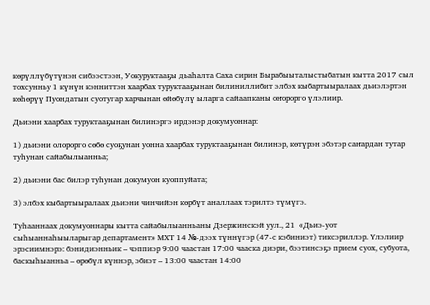көрүллүбүтүнэн сибээстээн, Уокуруктааҕы дьаһалта Саха сирин Бырабыыталыстыбатын кытта 2017 сыл тохсунньу 1 күнүн кэнниттэн хаарбах туруктааҕынан билиниллибит элбэх кыбартыыралаах дьиэлэртэн көһөрүү Пуондатын суотугар харчынан өйөбүлү ыларга сайаапканы оҥорорго үлэлиир.

Дьиэни хаарбах туруктааҕынан билинэргэ ирдэнэр докумуоннар:

1) дьиэни олорорго сөбө суоҕунан уонна хаарбах туруктааҕынан билинэр, көтүрэн эбэтэр саҥардан тутар туһунан сайабылыанньа;

2) дьиэни бас билэр туһунан докумуон куоппуйата;

3) элбэх кыбартыыралаах дьиэни чинчийэн көрбүт аналлаах тэрилтэ түмүгэ.

Туһааннаах докумуоннары кытта сайабылыанньаны Дзержинскэй уул., 21  «Дьиэ-уот сыһыаннаһыыларыгар департамент» МХТ 14 №-дээх түннүгэр (47-с кэбиниэт) тиксэриллэр. Үлэлиир эрэсиимнэрэ: бэнидиэнньик – чэппиэр 9:00 чаастан 17:00 чааска диэри, бээтинсэҕэ прием суох, субуота, баскыһыанньа – өрөбүл күннэр, эбиэт – 13:00 чаастан 14:00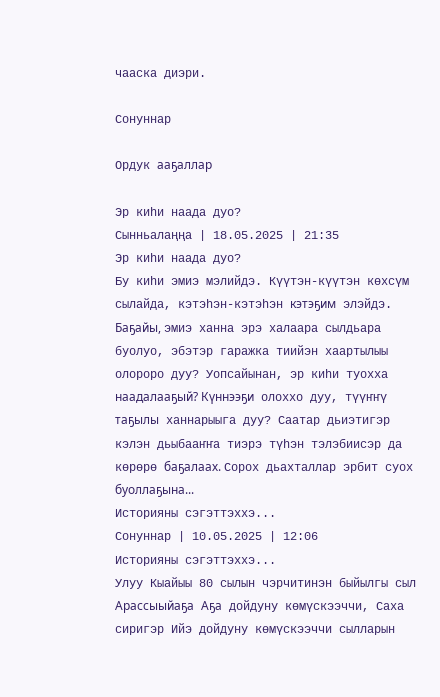чааска диэри.

Сонуннар

Ордук ааҕаллар

Эр киһи наада дуо?
Сынньалаңңа | 18.05.2025 | 21:35
Эр киһи наада дуо?
Бу киһи эмиэ мэлийдэ. Күүтэн-күүтэн көхсүм сылайда, кэтэһэн-кэтэһэн кэтэҕим элэйдэ. Баҕайы, эмиэ ханна эрэ халаара сылдьара буолуо, эбэтэр гаражка тиийэн хаартылыы олороро дуу? Уопсайынан, эр киһи туохха наадалааҕый? Күннээҕи олоххо дуу, түүҥҥү таҕылы ханнарыыга дуу? Саатар дьиэтигэр кэлэн дьыбааҥҥа тиэрэ түһэн тэлэбиисэр да көрөрө баҕалаах. Сорох дьахталлар эрбит суох буоллаҕына...
Историяны сэгэттэххэ...
Сонуннар | 10.05.2025 | 12:06
Историяны сэгэттэххэ...
Улуу Кыайыы 80 сылын чэрчитинэн быйылгы сыл Арассыыйаҕа Аҕа дойдуну көмүскээччи, Саха сиригэр Ийэ дойдуну көмүскээччи сылларын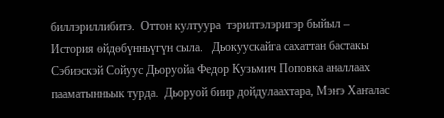биллэриллибитэ.  Оттон култуура  тэрилтэлэригэр быйыл – История өйдөбүнньүгүн сыла.   Дьокуускайга сахаттан бастакы Сэбиэскэй Сойуус Дьоруойа Федор Кузьмич Поповка аналлаах пааматынньык турда.  Дьоруой биир дойдулаахтара, Мэҥэ Хаҥалас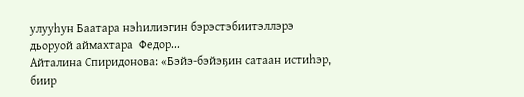улууһун Баатара нэһилиэгин бэрэстэбиитэллэрэ дьоруой аймахтара  Федор...
Айталина Спиридонова: «Бэйэ-бэйэҕин сатаан истиһэр, биир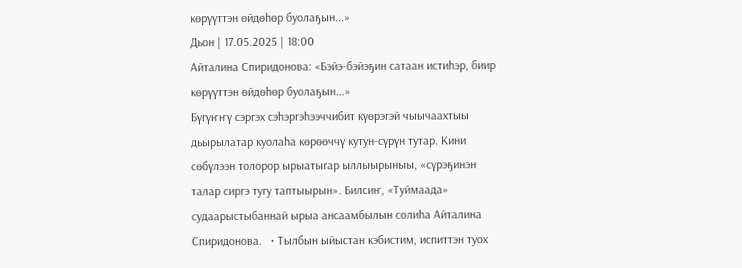көрүүттэн өйдөһөр буолаҕын...»
Дьон | 17.05.2025 | 18:00
Айталина Спиридонова: «Бэйэ-бэйэҕин сатаан истиһэр, биир көрүүттэн өйдөһөр буолаҕын...»
Бүгүҥҥү сэргэх сэһэргэһээччибит күөрэгэй чыычаахтыы дьырылатар куолаһа көрөөччү кутун-сүрүн тутар. Кини сөбүлээн толорор ырыатыгар ыллыырыныы, «сүрэҕинэн талар сиргэ тугу таптыырын». Билсиҥ, «Туймаада» судаарыстыбаннай ырыа ансаамбылын солиһа Айталина Спиридонова.   • Тылбын ыйыстан кэбистим, испиттэн туох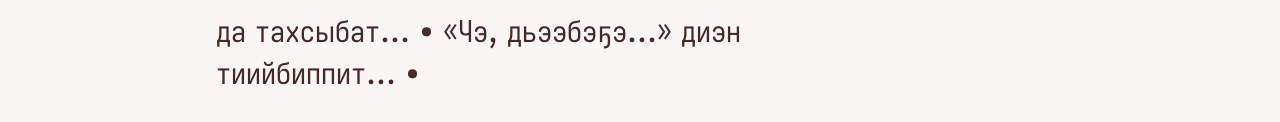да тахсыбат... • «Чэ, дьээбэҕэ...» диэн тиийбиппит... •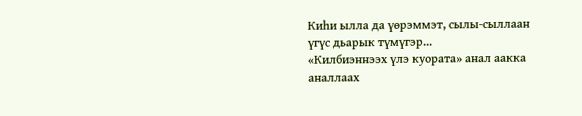Киһи ылла да үөрэммэт, сылы-сыллаан үгүс дьарык түмүгэр...
«Килбиэннээх үлэ куората» анал аакка аналлаах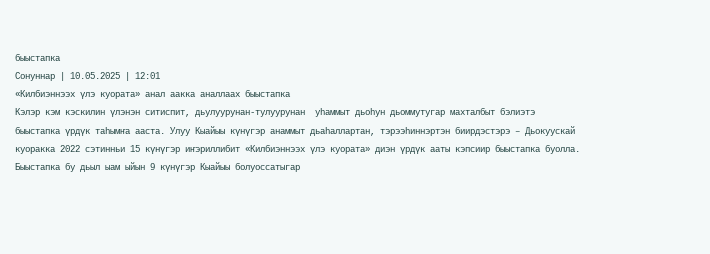быыстапка
Сонуннар | 10.05.2025 | 12:01
«Килбиэннээх үлэ куората» анал аакка аналлаах быыстапка
Кэлэр кэм кэскилин үлэнэн ситиспит, дьулуурунан-тулуурунан  уһаммыт дьоһун дьоммутугар махталбыт бэлиэтэ быыстапка үрдүк таһымҥа ааста. Улуу Кыайыы күнүгэр анаммыт дьаһаллартан, тэрээһиннэртэн биирдэстэрэ – Дьокуускай куоракка 2022 сэтинньи 15 күнүгэр иҥэриллибит «Килбиэннээх үлэ куората» диэн үрдүк ааты кэпсиир быыстапка буолла. Быыстапка бу дьыл ыам ыйын 9 күнүгэр Кыайыы болуоссатыгар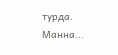турда. Манна...